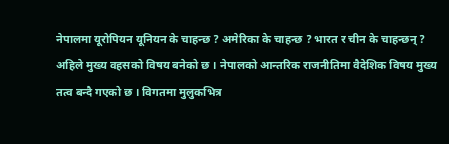नेपालमा यूरोपियन यूनियन के चाहन्छ ? अमेरिका के चाहन्छ ? भारत र चीन के चाहन्छन् ? अहिले मुख्य वहसको विषय बनेको छ । नेपालको आन्तरिक राजनीतिमा वैदेशिक विषय मुख्य तत्व बन्दै गएको छ । विगतमा मुलुकभित्र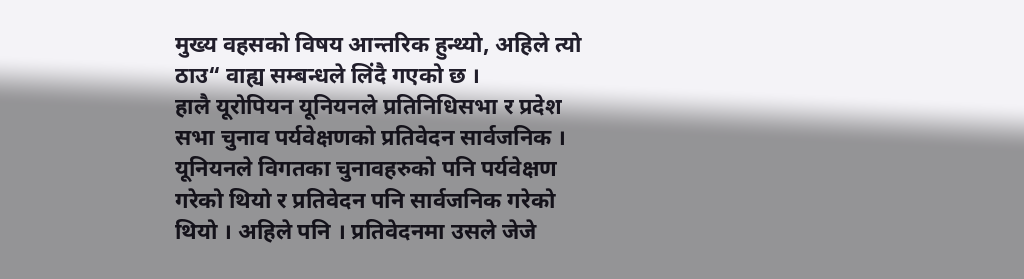मुख्य वहसको विषय आन्तरिक हुन्थ्यो, अहिले त्यो ठाउ“ वाह्य सम्बन्धले लिंदै गएको छ ।
हालै यूरोपियन यूनियनले प्रतिनिधिसभा र प्रदेश सभा चुनाव पर्यवेक्षणको प्रतिवेदन सार्वजनिक । यूनियनले विगतका चुनावहरुको पनि पर्यवेक्षण गरेको थियो र प्रतिवेदन पनि सार्वजनिक गरेको थियो । अहिले पनि । प्रतिवेदनमा उसले जेजे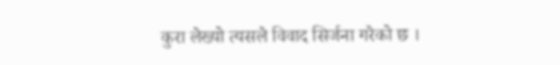कुरा लेख्यो त्यसले विवाद सिर्जना गरेको छ ।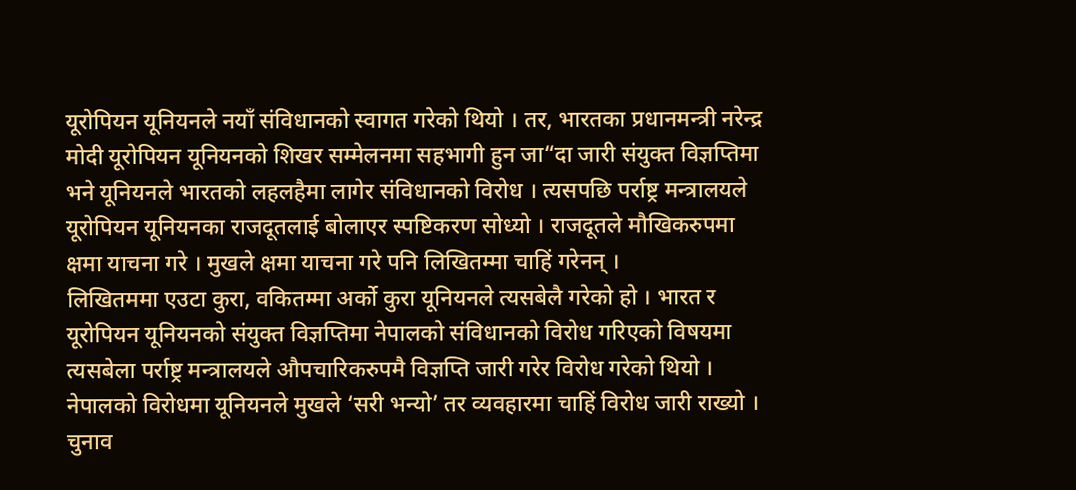यूरोपियन यूनियनले नयाँ संविधानको स्वागत गरेको थियो । तर, भारतका प्रधानमन्त्री नरेन्द्र मोदी यूरोपियन यूनियनको शिखर सम्मेलनमा सहभागी हुन जा“दा जारी संयुक्त विज्ञप्तिमा भने यूनियनले भारतको लहलहैमा लागेर संविधानको विरोध । त्यसपछि पर्राष्ट्र मन्त्रालयले यूरोपियन यूनियनका राजदूतलाई बोलाएर स्पष्टिकरण सोध्यो । राजदूतले मौखिकरुपमा क्षमा याचना गरे । मुखले क्षमा याचना गरे पनि लिखितम्मा चाहिं गरेनन् ।
लिखितममा एउटा कुरा, वकितम्मा अर्को कुरा यूनियनले त्यसबेलै गरेको हो । भारत र यूरोपियन यूनियनको संयुक्त विज्ञप्तिमा नेपालको संविधानको विरोध गरिएको विषयमा त्यसबेला पर्राष्ट्र मन्त्रालयले औपचारिकरुपमै विज्ञप्ति जारी गरेर विरोध गरेको थियो । नेपालको विरोधमा यूनियनले मुखले ‘सरी भन्यो’ तर व्यवहारमा चाहिं विरोध जारी राख्यो ।
चुनाव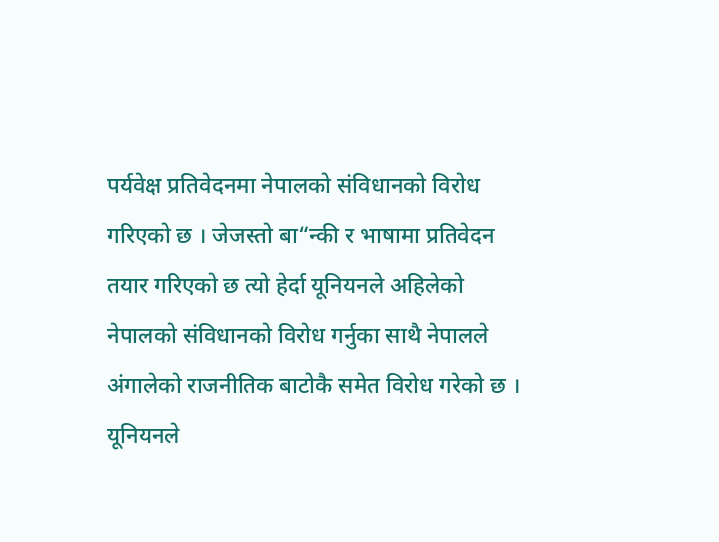पर्यवेक्ष प्रतिवेदनमा नेपालको संविधानको विरोध गरिएको छ । जेजस्तो बा“न्की र भाषामा प्रतिवेदन तयार गरिएको छ त्यो हेर्दा यूनियनले अहिलेको नेपालको संविधानको विरोध गर्नुका साथै नेपालले अंगालेको राजनीतिक बाटोकै समेत विरोध गरेको छ ।
यूनियनले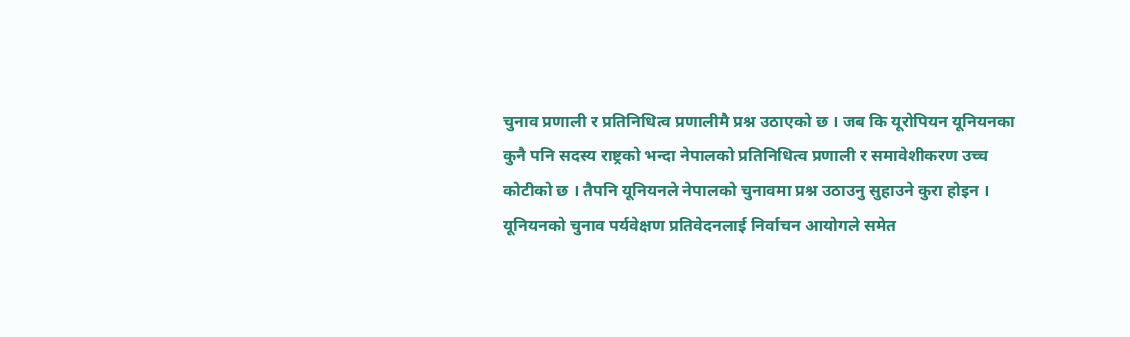चुनाव प्रणाली र प्रतिनिधित्व प्रणालीमै प्रश्न उठाएको छ । जब कि यूरोपियन यूनियनका कुनै पनि सदस्य राष्ट्रको भन्दा नेपालको प्रतिनिधित्व प्रणाली र समावेशीकरण उच्च कोटीको छ । तैपनि यूनियनले नेपालको चुनावमा प्रश्न उठाउनु सुहाउने कुरा होइन ।
यूनियनको चुनाव पर्यवेक्षण प्रतिवेदनलाई निर्वाचन आयोगले समेत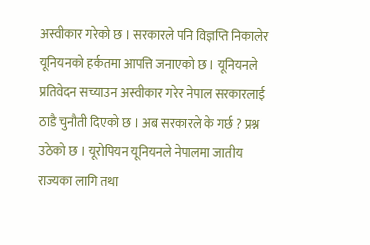अस्वीकार गरेको छ । सरकारले पनि विज्ञप्ति निकालेर यूनियनको हर्कतमा आपत्ति जनाएको छ । यूनियनले प्रतिवेदन सच्याउन अस्वीकार गरेर नेपाल सरकारलाई ठाडै चुनौती दिएको छ । अब सरकारले के गर्छ ? प्रश्न उठेको छ । यूरोपियन यूनियनले नेपालमा जातीय राज्यका लागि तथा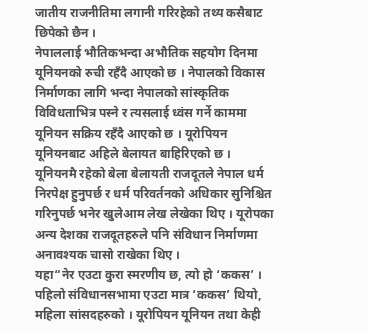जातीय राजनीतिमा लगानी गरिरहेको तथ्य कसैबाट छिपेको छैन ।
नेपाललाई भौतिकभन्दा अभौतिक सहयोग दिनमा यूनियनको रुची रहँदै आएको छ । नेपालको विकास निर्माणका लागि भन्दा नेपालको सांस्कृतिक विविधताभित्र पस्ने र त्यसलाई ध्वंस गर्ने काममा यूनियन सक्रिय रहँदै आएको छ । यूरोपियन यूनियनबाट अहिले बेलायत बाहिरिएको छ । यूनियनमै रहेको बेला बेलायती राजदूतले नेपाल धर्म निरपेक्ष हुनुपर्छ र धर्म परिवर्तनको अधिकार सुनिश्चित गरिनुपर्छ भनेर खुलेआम लेख लेखेका थिए । यूरोपका अन्य देशका राजदूतहरुले पनि संविधान निर्माणमा अनावश्यक चासो राखेका थिए ।
यहा“नेर एउटा कुरा स्मरणीय छ, त्यो हो ‘ककस’ । पहिलो संविधानसभामा एउटा मात्र ‘ककस’ थियो, महिला सांसदहरुको । यूरोपियन यूनियन तथा केही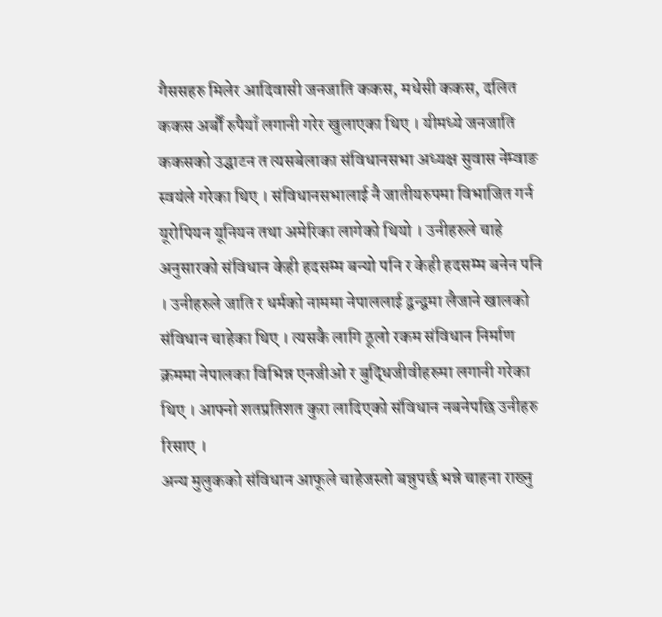गैससहरु मिलेर आदिवासी जनजाति ककस, मधेसी ककस, दलित ककस अर्बौं रुपैयाँ लगानी गरेर खुलाएका थिए । यीमध्ये जनजाति ककसको उद्घाटन त त्यसबेलाका संविधानसभा अध्यक्ष सुवास नेम्वाङ स्वयंले गरेका थिए । संविधानसभालाई नै जातीयरुपमा विभाजित गर्न यूरोपियन यूनियन तथा अमेरिका लागेको थियो । उनीहरुले चाहे अनुसारको संविधान केही हदसम्म बन्यो पनि र केही हदसम्म बनेन पनि । उनीहरुले जाति र धर्मको नाममा नेपाललाई द्वन्द्वमा लैजाने खालको संविधान चाहेका थिए । त्यसकै लागि ठूलो रकम संविधान निर्माण क्रममा नेपालका विभिन्न एनजीओ र बुद्धिजीवीहरुमा लगानी गरेका थिए । आफ्नो शतप्रतिशत कुरा लादिएको संविधान नबनेपछि उनीहरु रिसाए ।
अन्य मुलुकको संविधान आफूले चाहेजस्तो बन्नुपर्छ भन्ने चाहना राख्नु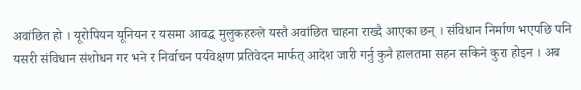अवांछित हो । यूरोपियन यूनियन र यसमा आवद्ध मुलुकहरुले यस्तै अवांछित चाहना राख्दै आएका छन् । संविधान निर्माण भएपछि पनि यसरी संविधान संशोधन गर भने र निर्वाचन पर्यवेक्षण प्रतिवेदन मार्फत् आदेश जारी गर्नु कुनै हालतमा सहन सकिने कुरा होइन । अब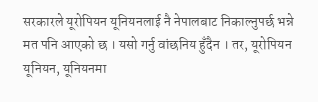सरकारले यूरोपियन यूनियनलाई नै नेपालबाट निकाल्नुपर्छ भन्ने मत पनि आएको छ । यसो गर्नु वांछनिय हुँदैन । तर, यूरोपियन यूनियन, यूनियनमा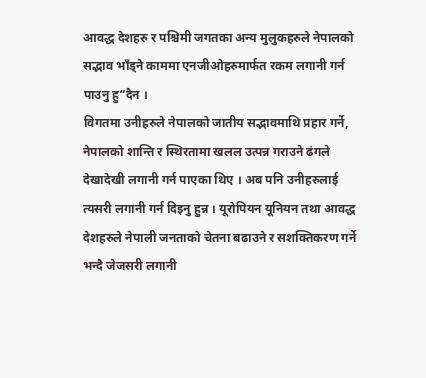आवद्ध देशहरु र पश्चिमी जगतका अन्य मुलुकहरुले नेपालको सद्भाव भाँड्ने काममा एनजीओहरुमार्फत रकम लगानी गर्न पाउनु हु“दैन ।
विगतमा उनीहरुले नेपालको जातीय सद्भावमाथि प्रहार गर्ने, नेपालको शान्ति र स्थिरतामा खलल उत्पन्न गराउने ढंगले देखादेखी लगानी गर्न पाएका थिए । अब पनि उनीहरुलाई त्यसरी लगानी गर्न दिइनु हुन्न । यूरोपियन यूनियन तथा आवद्ध देशहरुले नेपाली जनताको चेतना बढाउने र सशक्तिकरण गर्ने भन्दै जेजसरी लगानी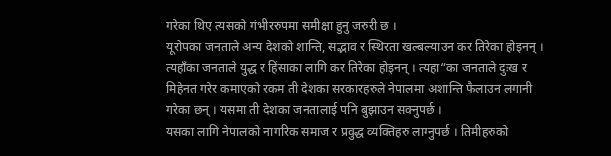गरेका थिए त्यसको गंभीररुपमा समीक्षा हुनु जरुरी छ ।
यूरोपका जनताले अन्य देशको शान्ति, सद्भाव र स्थिरता खल्बल्याउन कर तिरेका होइनन् । त्यहाँका जनताले युद्ध र हिंसाका लागि कर तिरेका होइनन् । त्यहा“का जनताले दुःख र मिहेनत गरेर कमाएको रकम ती देशका सरकारहरुले नेपालमा अशान्ति फैलाउन लगानी गरेका छन् । यसमा ती देशका जनतालाई पनि बुझाउन सक्नुपर्छ ।
यसका लागि नेपालको नागरिक समाज र प्रवुद्ध व्यक्तिहरु लाग्नुपर्छ । तिमीहरुको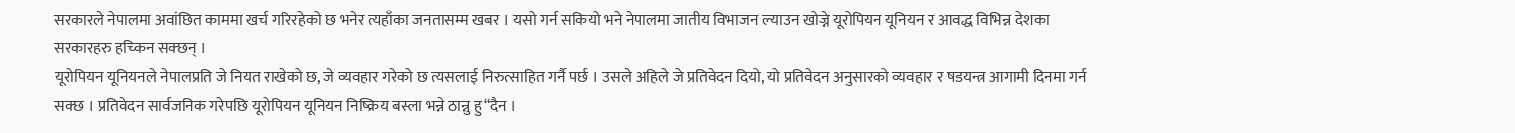सरकारले नेपालमा अवांछित काममा खर्च गरिरहेको छ भनेर त्यहाँका जनतासम्म खबर । यसो गर्न सकियो भने नेपालमा जातीय विभाजन ल्याउन खोज्ने यूरोपियन यूनियन र आवद्ध विभिन्न देशका सरकारहरु हच्किन सक्छन् ।
यूरोपियन यूनियनले नेपालप्रति जे नियत राखेको छ, जे व्यवहार गरेको छ त्यसलाई निरुत्साहित गर्नै पर्छ । उसले अहिले जे प्रतिवेदन दियो, यो प्रतिवेदन अनुसारको व्यवहार र षडयन्त्र आगामी दिनमा गर्न सक्छ । प्रतिवेदन सार्वजनिक गरेपछि यूरोपियन यूनियन निष्क्रिय बस्ला भन्ने ठान्नु हु“दैन ।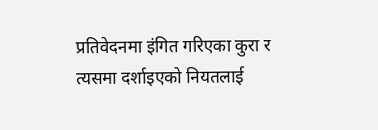प्रतिवेदनमा इंगित गरिएका कुरा र त्यसमा दर्शाइएको नियतलाई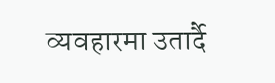व्यवहारमा उतार्दै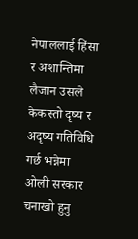नेपाललाई हिंसा र अशान्तिमा लैजान उसले केकस्तो दृष्य र अदृष्य गतिविधि गर्छ भन्नेमा ओली सरकार चनाखो हुनु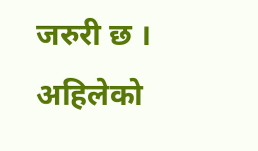जरुरी छ ।
अहिलेको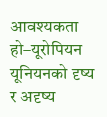आवश्यकता हो–यूरोपियन यूनियनको दृष्य र अदृष्य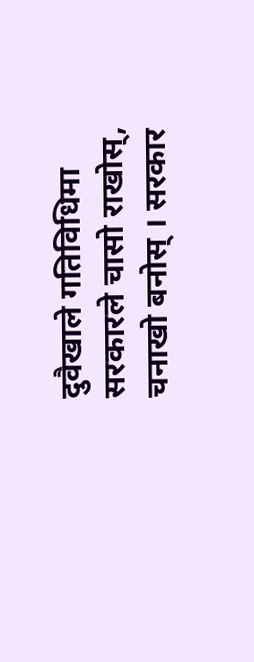दुवैखाले गतिविधिमा सरकारले चासो राखोस्, चनाखो बनोस् । सरकार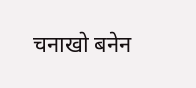चनाखो बनेन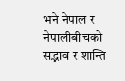भने नेपाल र नेपालीबीचको सद्भाव र शान्ति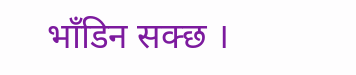भाँडिन सक्छ ।